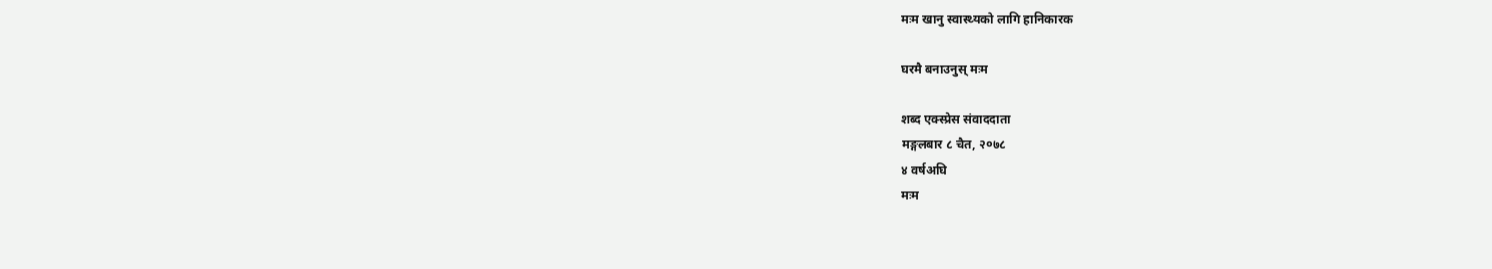मःम खानु स्वास्थ्यको लागि हानिकारक

घरमै बनाउनुस् मःम

शब्द एक्स्प्रेस संवाददाता
मङ्गलबार ८ चैत, २०७८
४ वर्षअघि
मःम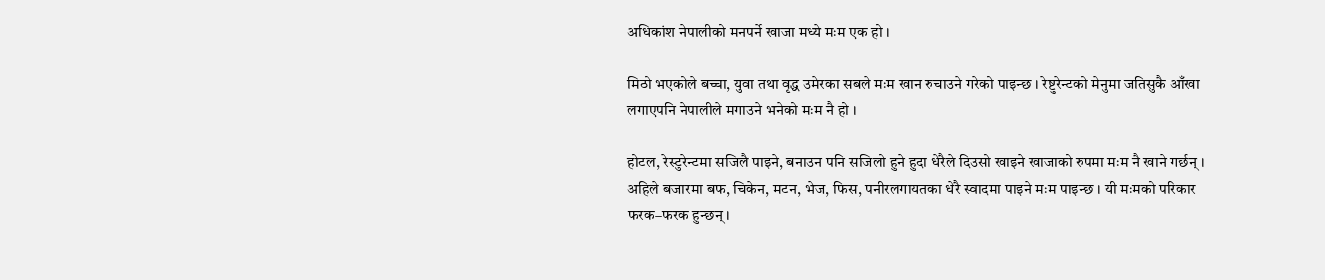अधिकांश नेपालीको मनपर्ने खाजा मध्ये मःम एक हो ।

मिठो भएकोले बच्चा, युवा तथा वृद्ध उमेरका सबले मःम खान रुचाउने गरेको पाइन्छ । रेष्टुरेन्टको मेनुमा जतिसुकै आँखा लगाएपनि नेपालीले मगाउने भनेको मःम नै हो ।

होटल, रेस्टुरेन्टमा सजिलै पाइने, बनाउन पनि सजिलो हुने हुदा धेरैले दिउसो खाइने खाजाको रुपमा मःम नै खाने गर्छन् । अहिले बजारमा बफ, चिकेन, मटन, भेज, फिस, पनीरलगायतका धेरै स्वादमा पाइने मःम पाइन्छ । यी मःमको परिकार फरक–फरक हुन्छन् ।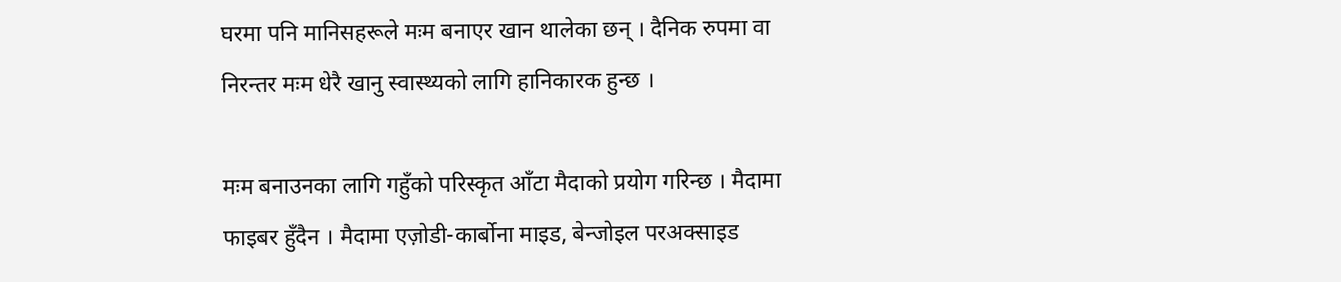घरमा पनि मानिसहरूले मःम बनाएर खान थालेका छन् । दैनिक रुपमा वा निरन्तर मःम धेरै खानु स्वास्थ्यको लागि हानिकारक हुन्छ ।

मःम बनाउनका लागि गहुँको परिस्कृत आँटा मैदाको प्रयोग गरिन्छ । मैदामा फाइबर हुँदैन । मैदामा एज़ोडी-कार्बोना माइड, बेन्जोइल परअक्साइड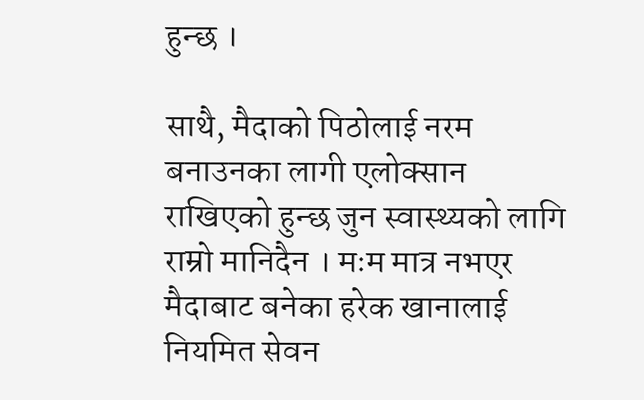हुन्छ ।

साथै, मैदाको पिठोलाई नरम बनाउनका लागी एलोक्सान राखिएको हुन्छ जुन स्वास्थ्यको लागि राम्रो मानिदैन । मःम मात्र नभएर मैदाबाट बनेका हरेक खानालाई नियमित सेवन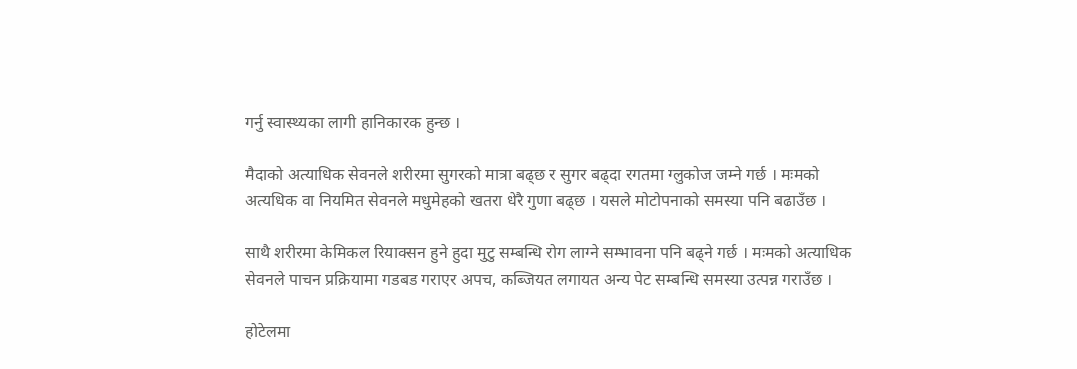गर्नु स्वास्थ्यका लागी हानिकारक हुन्छ ।

मैदाको अत्याधिक सेवनले शरीरमा सुगरको मात्रा बढ्छ र सुगर बढ्दा रगतमा ग्लुकोज जम्ने गर्छ । मःमको अत्यधिक वा नियमित सेवनले मधुमेहको खतरा धेरै गुणा बढ्छ । यसले मोटोपनाको समस्या पनि बढाउँछ ।

साथै शरीरमा केमिकल रियाक्सन हुने हुदा मुटु सम्बन्धि रोग लाग्ने सम्भावना पनि बढ्ने गर्छ । मःमको अत्याधिक सेवनले पाचन प्रक्रियामा गडबड गराएर अपच, कब्जियत लगायत अन्य पेट सम्बन्धि समस्या उत्पन्न गराउँछ ।

होटेलमा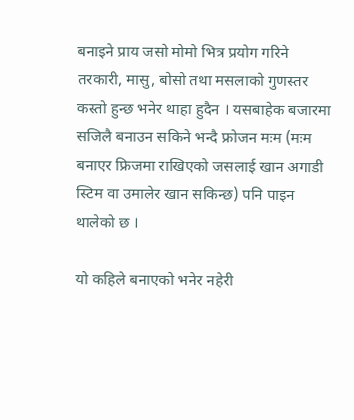बनाइने प्राय जसो मोमो भित्र प्रयोग गरिने तरकारी, मासु, बोसो तथा मसलाको गुणस्तर कस्तो हुन्छ भनेर थाहा हुदैन । यसबाहेक बजारमा सजिलै बनाउन सकिने भन्दै फ्रोजन मःम (मःम बनाएर फ्रिजमा राखिएको जसलाई खान अगाडी स्टिम वा उमालेर खान सकिन्छ) पनि पाइन थालेको छ ।

यो कहिले बनाएको भनेर नहेरी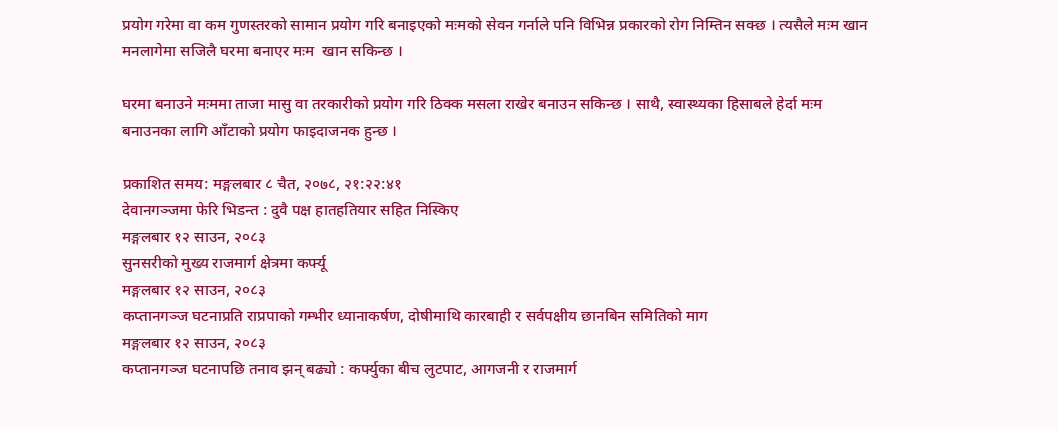प्रयोग गरेमा वा कम गुणस्तरको सामान प्रयोग गरि बनाइएको मःमको सेवन गर्नाले पनि विभिन्न प्रकारको रोग निम्तिन सक्छ । त्यसैले मःम खान मनलागेमा सजिलै घरमा बनाएर मःम  खान सकिन्छ ।

घरमा बनाउने मःममा ताजा मासु वा तरकारीको प्रयोग गरि ठिक्क मसला राखेर बनाउन सकिन्छ । साथै, स्वास्थ्यका हिसाबले हेर्दा मःम बनाउनका लागि आँटाको प्रयोग फाइदाजनक हुन्छ ।

प्रकाशित समय: मङ्गलबार ८ चैत, २०७८, २१:२२:४१
देवानगञ्जमा फेरि भिडन्त : दुवै पक्ष हातहतियार सहित निस्किए
मङ्गलबार १२ साउन, २०८३
सुनसरीको मुख्य राजमार्ग क्षेत्रमा कर्फ्यू
मङ्गलबार १२ साउन, २०८३
कप्तानगञ्ज घटनाप्रति राप्रपाको गम्भीर ध्यानाकर्षण, दोषीमाथि कारबाही र सर्वपक्षीय छानबिन समितिको माग
मङ्गलबार १२ साउन, २०८३
कप्तानगञ्ज घटनापछि तनाव झन् बढ्यो : कर्फ्युका बीच लुटपाट, आगजनी र राजमार्ग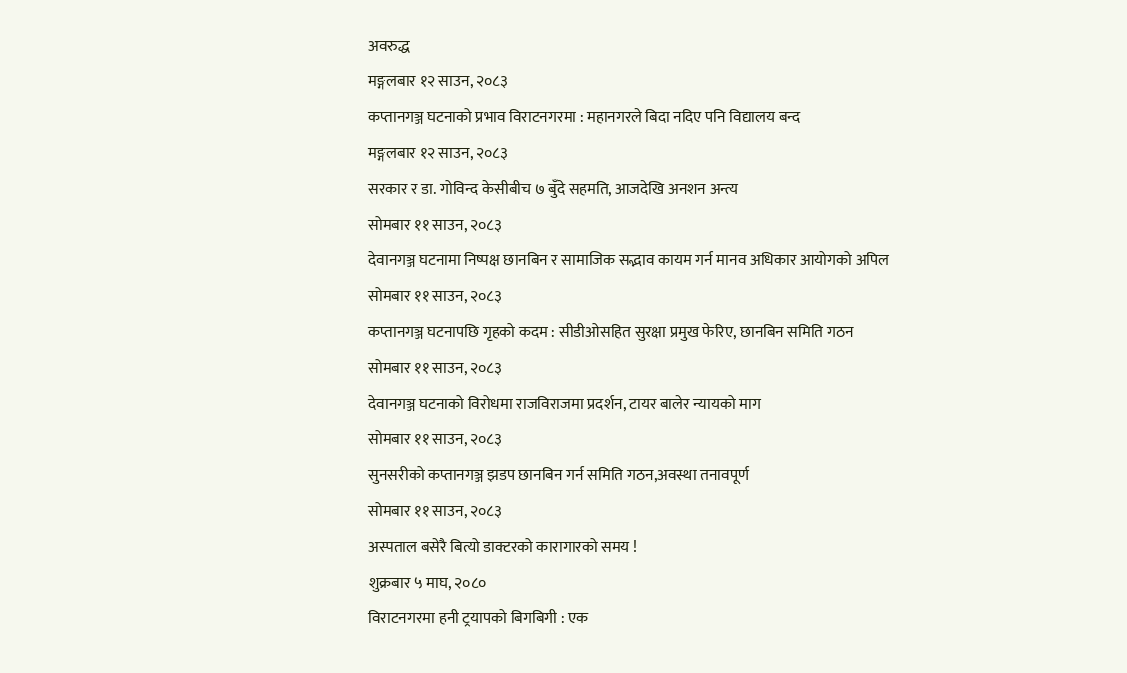अवरुद्ध
मङ्गलबार १२ साउन, २०८३
कप्तानगञ्ज घटनाको प्रभाव विराटनगरमा : महानगरले बिदा नदिए पनि विद्यालय बन्द
मङ्गलबार १२ साउन, २०८३
सरकार र डा. गोविन्द केसीबीच ७ बुँदे सहमति, आजदेखि अनशन अन्त्य
सोमबार ११ साउन, २०८३
देवानगञ्ज घटनामा निष्पक्ष छानबिन र सामाजिक सद्भाव कायम गर्न मानव अधिकार आयोगको अपिल
सोमबार ११ साउन, २०८३
कप्तानगञ्ज घटनापछि गृहको कदम : सीडीओसहित सुरक्षा प्रमुख फेरिए, छानबिन समिति गठन
सोमबार ११ साउन, २०८३
देवानगञ्ज घटनाको विरोधमा राजविराजमा प्रदर्शन, टायर बालेर न्यायको माग
सोमबार ११ साउन, २०८३
सुनसरीको कप्तानगञ्ज झडप छानबिन गर्न समिति गठन,अवस्था तनावपूर्ण
सोमबार ११ साउन, २०८३
अस्पताल बसेरै बित्यो डाक्टरको कारागारको समय !
शुक्रबार ५ माघ, २०८०
विराटनगरमा हनी ट्रयापको बिगबिगी : एक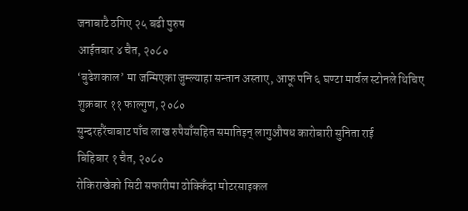जनाबाटै ठगिए २५ बढी पुरुष
आईतबार ४ चैत, २०८०
‘बुढेशकाल’ मा जन्मिएका जुम्ल्याहा सन्तान अस्ताए, आफू पनि ६ घण्टा मार्वल स्टोनले थिचिए
शुक्रबार ११ फाल्गुण, २०८०
सुन्दरहरैंचाबाट पाँच लाख रुपैयाँसहित समातिइन् लागुऔषध कारोबारी सुनिता राई
बिहिबार १ चैत, २०८०
रोकिराखेको सिटी सफारीमा ठोक्किँदा मोटरसाइकल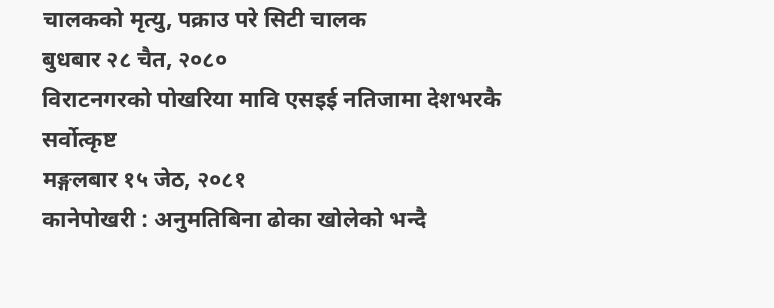चालकको मृत्यु, पक्राउ परे सिटी चालक
बुधबार २८ चैत, २०८०
विराटनगरको पोखरिया मावि एसइई नतिजामा देशभरकै सर्वोत्कृष्ट
मङ्गलबार १५ जेठ, २०८१
कानेपोखरी : अनुमतिबिना ढोका खोलेको भन्दै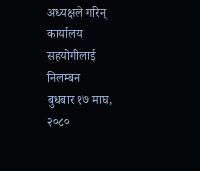अध्यक्षले गरिन् कार्यालय सहयोगीलाई निलम्बन
बुधबार १७ माघ, २०८०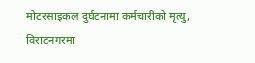मोटरसाइकल दुर्घटनामा कर्मचारीको मृत्यु, विराटनगरमा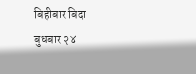बिहीबार बिदा
बुधबार २४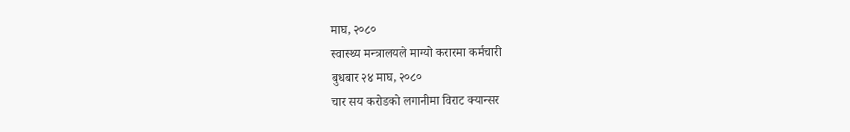माघ, २०८०
स्वास्थ्य मन्त्रालयले माग्यो करारमा कर्मचारी
बुधबार २४ माघ, २०८०
चार सय करोडको लगानीमा विराट क्यान्सर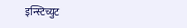इन्स्टिच्युट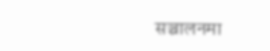सञ्चालनमा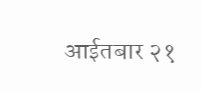आईतबार २१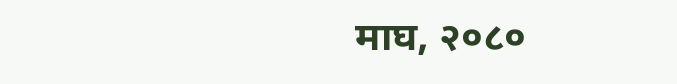माघ, २०८०